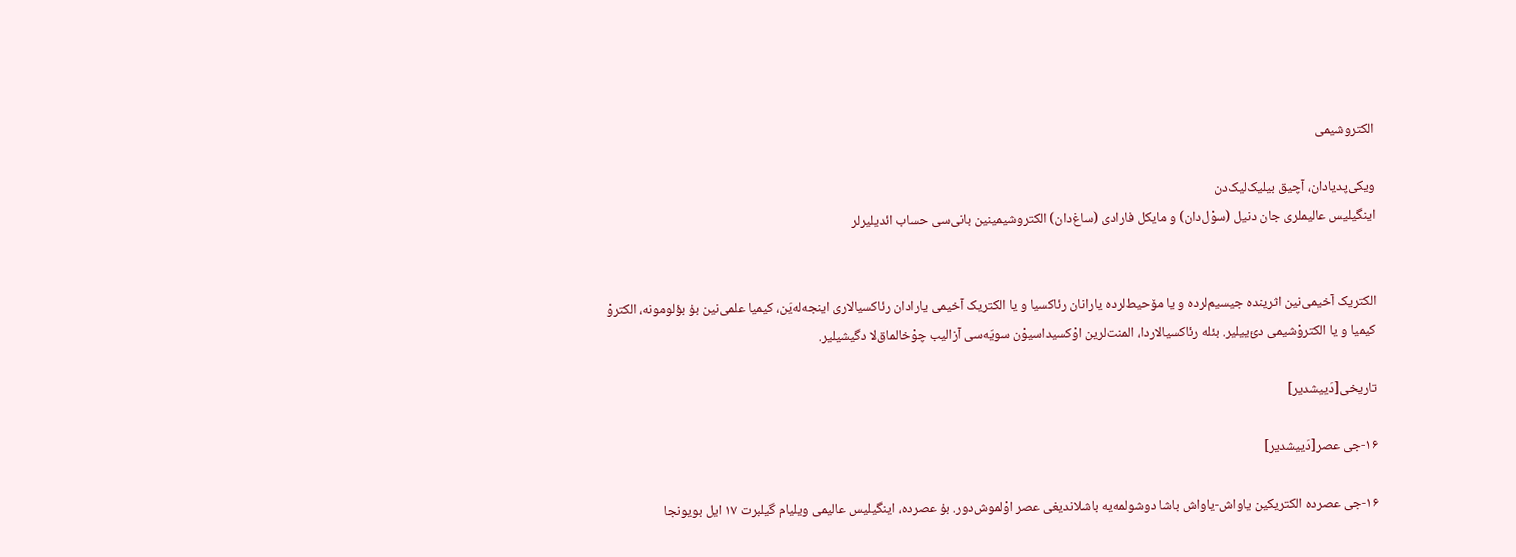الکتروشیمی

ویکی‌پدیادان، آچیق بیلیک‌لیک‌دن
اینگیلیس عالیملری جان دنیل (سوْل‌دان) و مایکل فارادی (ساغ‌دان) الکتروشیمینین بانی‌سی حساب ائدیلیرلر


الکتریک آخیمی‌نین اثرینده جیسیم‌لرده و یا مۆحیط‌لرده یارانان رئاکسیا و یا الکتریک آخیمی یارادان رئاکسیالاری اینجه‌له‌یَن، کیمیا علمی‌نین بۇ بؤلومونه، الکتروْ کیمیا و یا الکتروْشیمی دئ‌ییلیر. بئله رئاکسیالاردا، المنت‌لرین اوْکسیداسیوْن سویّه‌سی آزالیب چوْخالماق‌لا دگیشیلیر.

تاریخی[دَییشدیر]

۱۶-جی عصر[دَییشدیر]

۱۶-جی عصرده الکتریکین یاواش-یاواش باشا دوشولمه‌یه باشلاندیغی عصر اوْلموش‌دور. بۇ عصرده، اینگیلیس عالیمی ویلیام گیلبرت ۱۷ ایل بویونجا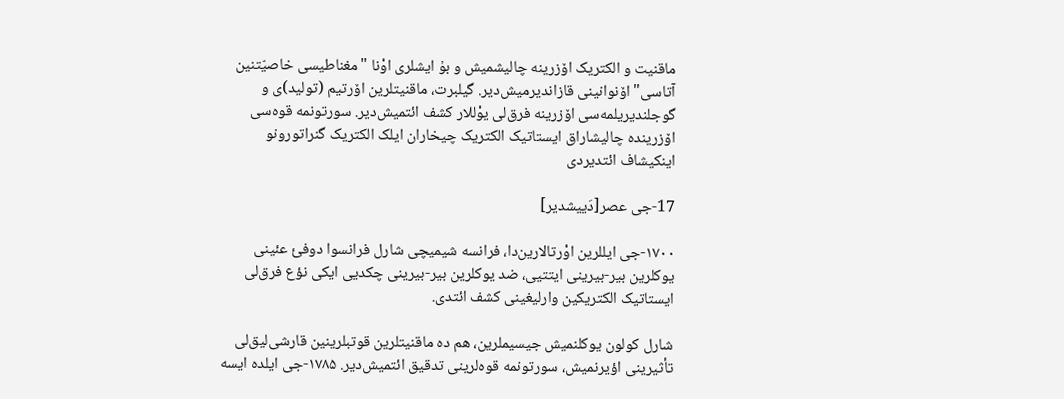ماقنیت و الکتریک اۆزرینه چالیشمیش و بۇ ایشلری اوْنا "مغناطیسی خاصیّتنین آتاسی" اۆنوانینی قازاندیرمیش‌دیر. گیلبرت، ماقنیتلرین اۆرتیم (تولید)ی و گوجلندیریلمه‌سی اۆزرینه فرق‌لی یوْللار کشف ائتمیش‌دیر. سورتونمه قوه‌سی اۆزرینده چالیشاراق ایستاتیک الکتریک چیخاران ایلک الکتریک گنراتورونو اینکیشاف ائتدیردی

17-جی عصر[دَییشدیر]

۱۷۰۰-جی ایللرین اوْرتالارین‌دا، فرانسه شیمیچی شارل فرانسوا دوفئ عئینی یوکلرین بیر-بیرینی ایتتیی، ضد یوکلرین بیر-بیرینی چکدیی ایکی نؤع فرق‌لی ایستاتیک الکتریکین وارلیغینی کشف ائتدی.

شارل کولون یوکلنمیش جیسیملرین، هم ده ماقنیتلرین قوتبلرینین قارشی‌لیق‌لی تأثیرینی اؤیرنمیش، سورتونمه قوه‌لرینی تدقیق ائتمیش‌دیر. ۱۷۸۵-جی ایلده ایسه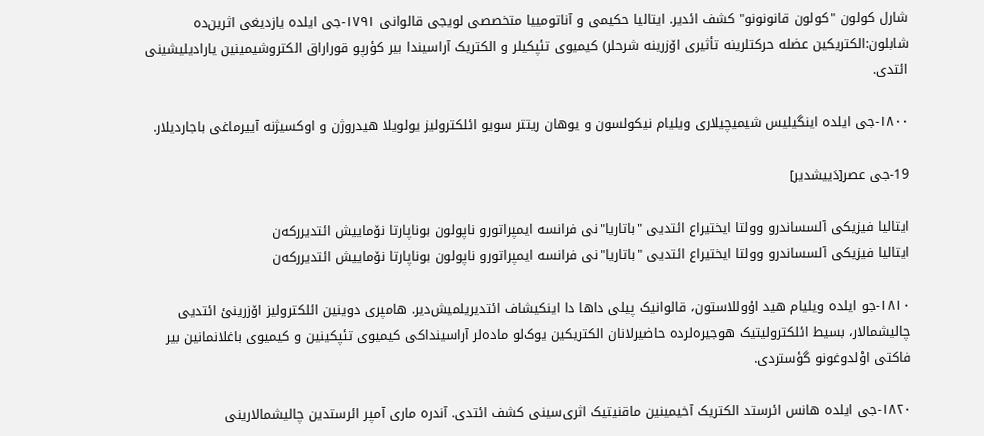شارل کولون "کولون قانونونو" کشف ائدیر. ایتالیا حکیمی و آناتومییا متخصصی لویجی قالوانی ۱۷۹۱-جی ایلده یازدیغی اثرین‌ده شابلون:الکتریکین عضله حرکتلرینه تأثیری اۆزرینه شرحلر) کیمیوی تئپکیلر و الکتریک آراسیندا بیر کؤرپو قوراراق الکتروشیمینین یارادیلیشینی ائتدی.

۱۸۰۰-جی ایلده اینگیلیس شیمیچیلاری ویلیام نیکولسون و یوهان ریتتر سویو ائلکترولیز یولویلا هیدروژن و اوکسیژنه آییرماغی باجاردیلار.

19-جی عصر[دَییشدیر]

ایتالیا فیزیکی آلسساندرو وولتا ایختیراع ائتدیی "باتاریا"نی فرانسه ایمپراتورو ناپولون بوناپارتا نۆماییش ائتدیررکه‌ن
ایتالیا فیزیکی آلسساندرو وولتا ایختیراع ائتدیی "باتاریا"نی فرانسه ایمپراتورو ناپولون بوناپارتا نۆماییش ائتدیررکه‌ن

۱۸۱۰-جو ایلده ویلیام هید اۇوللاستون، قالوانیک پیلی داها دا اینکیشاف ائتدیریلمیش‌دیر. هامپری دوینین ائلکترولیز اۆزرینئ ائتدیی چالیشمالار، بسیط ائلکترولیتیک هوجیره‌لرده حاضیرلانان الکتریکین یوک‌لو ماده‌لر آراسینداکی کیمیوی تئپکینین و کیمیوی باغلانمانین بیر فاکتی اوْلدوغونو گؤستردی.

۱۸۲۰-جی ایلده هانس ائرستد الکتریک آخیمینین ماقنیتیک اثری‌سینی کشف ائتدی. آندره ماری آمپر ائرستدین چالیشمالارینی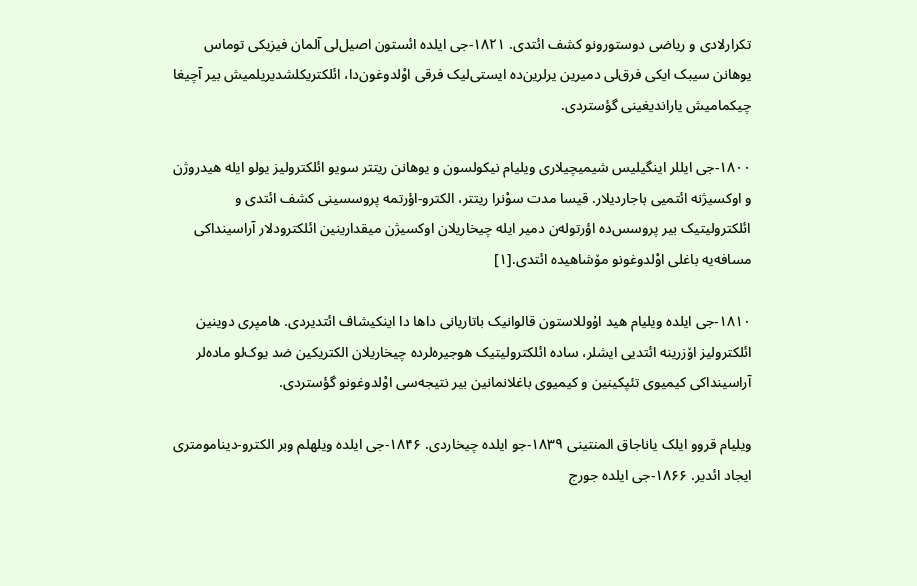تکرارلادی و ریاضی دوستورونو کشف ائتدی. ۱۸۲۱-جی ایلده ائستون اصیل‌لی آلمان فیزیکی توماس یوهانن سیبک ایکی فرق‌لی دمیرین یرلرین‌ده ایستی‌لیک فرقی اوْلدوغون‌دا، ائلکتریکلشدیریلمیش بیر آچیغا چیکمامیش یاراندیغینی گؤستردی.

۱۸۰۰-جی ایللر اینگیلیس شیمیچیلاری ویلیام نیکولسون و یوهانن ریتتر سویو ائلکترولیز یولو ایله هیدروژن و اوکسیژنه ائتمیی باجاردیلار. قیسا مدت سوْنرا ریتتر، الکترو-اؤرتمه پروسسینی کشف ائتدی و ائلکترولیتیک بیر پروسس‌ده اؤرتوله‌ن دمیر ایله چیخاریلان اوکسیژن میقدارینین ائلکترودلار آراسینداکی مسافه‌یه باغلی اوْلدوغونو مۆشاهیده ائتدی.[۱]

۱۸۱۰-جی ایلده ویلیام هید اۇوللاستون قالوانیک باتاریانی داها دا اینکیشاف ائتدیردی. هامپری دوینین ائلکترولیز اۆزرینه ائتدیی ایشلر، ساده ائلکترولیتیک هوجیره‌لرده چیخاریلان الکتریکین ضد یوک‌لو ماده‌لر آراسینداکی کیمیوی تئپکینین و کیمیوی باغلانمانین بیر نتیجه‌سی اوْلدوغونو گؤستردی.

ویلیام قروو ایلک یاناجاق المنتینی ۱۸۳۹-جو ایلده چیخاردی. ۱۸۴۶-جی ایلده ویلهلم وبر الکترو-دینامومتری ایجاد ائدیر. ۱۸۶۶-جی ایلده جورج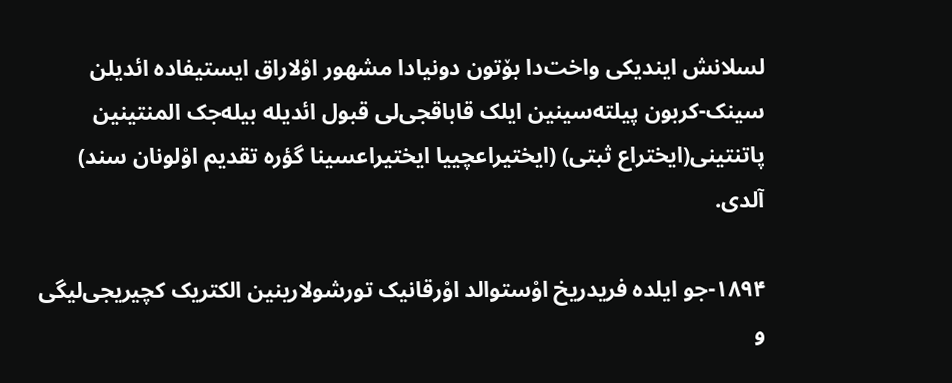لسلانش ایندیکی واخت‌دا بۆتون دونیادا مشهور اوْلاراق ایستیفاده ائدیلن سینک-کربون پیلته‌سینین ایلک قاباقجی‌لی قبول ائدیله بیله‌جک المنتینین پاتنتینی(ایختراع ثبتی) (ایختیراعچییا ایختیراعسینا گؤره تقدیم اوْلونان سند) آلدی.

۱۸۹۴-جو ایلده فریدریخ اوْستوالد اوْرقانیک تورشولارینین الکتریک کچیریجی‌لیگی و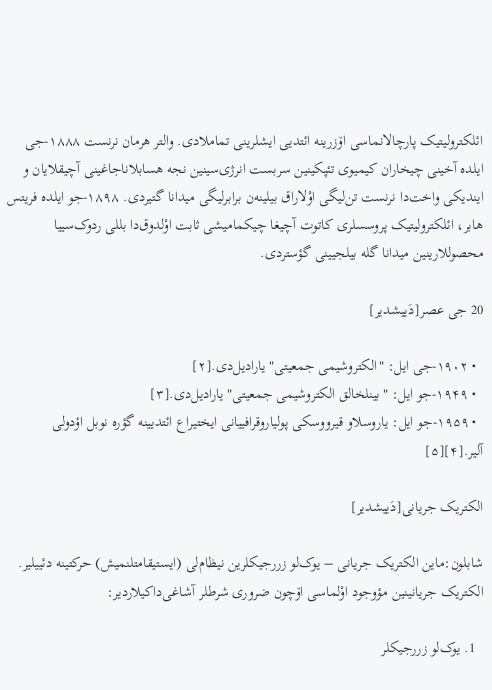ائلکترولیتیک پارچالانماسی اۆزرینه ائتدیی ایشلرینی تماملادی. والتر هرمان نرنست ۱۸۸۸-جی ایلده آخینی چیخاران کیمیوی تئپکینین سربست انرژی‌سینین نجه هسابلاناجاغینی آچیقلایان و ایندیکی واخت‌دا نرنست تن‌لیگی اوْلاراق بیلینه‌ن برابرلیگی میدانا گتیردی. ۱۸۹۸-جو ایلده فریتس هابر، ائلکترولیتیک پروسسلری کاتوت آچیغا چیکمامیشی ثابت اوْلدوق‌دا بللی ردوک‌سییا محصوللارینین میدانا گله بیلجیینی گؤستردی.

20 جی عصر[دَییشدیر]

  • ۱۹۰۲-جی ایل: "الکتروشیمی جمعیتی" یارادیل‌دی.[۲]
  • ۱۹۴۹-جو ایل: "بینلخالق الکتروشیمی جمعیتی" یارادیل‌دی.[۳]
  • ۱۹۵۹-جو ایل: یاروسلاو قیرووسکی پولیاروقرافییانی ایختیراع ائتدیینه گؤره نوبل اؤدولی آلیر.[۴][۵]

الکتریک جریانی[دَییشدیر]

شابلون:ماین الکتریک جریانی – یوک‌لو زررجیکلرین نیظام‌لی (ایستیقامتلنمیش) حرکتینه دئییلیر. الکتریک جریانینین مؤوجود اوْلماسی اۆچون ضروری شرطلر آشاغی‌داکیلاردیر:

  1. یوک‌لو زررجیکلر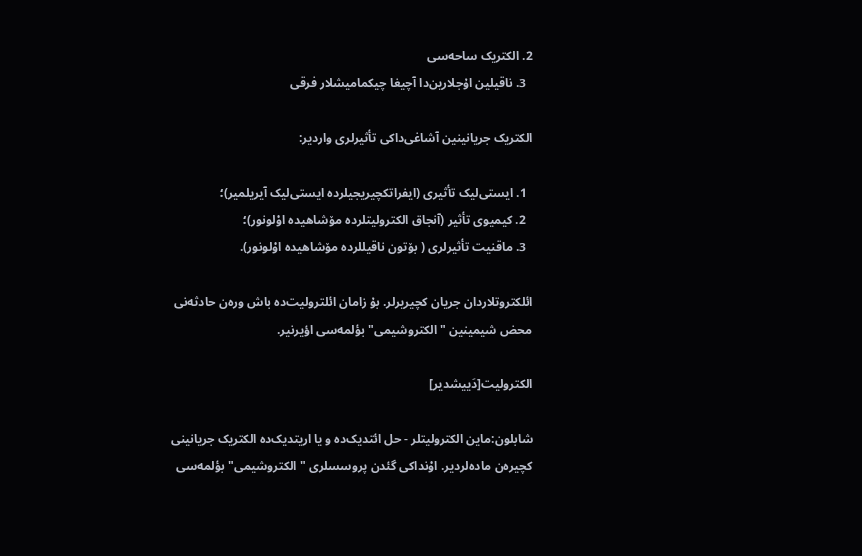2. الکتریک ساحه‌سی
  3. ناقیلین اۇجلارین‌دا آچیغا چیکمامیشلار فرقی

الکتریک جریانینین آشاغی‌داکی تأثیرلری واردیر:

  1. ایستی‌لیک تأثیری (ایفراتکچیریجیلرده ایستی‌لیک آیریلمیر)؛
  2. کیمیوی تأثیر (آنجاق الکترولیتلرده مۆشاهیده اوْلونور)؛
  3. ماقنیت تأثیرلری ( بۆتون ناقیللرده مۆشاهیده اوْلونور).

ائلکتروتلاردان جریان کچیریرلر. بۇ زامان ائلترولیت‌ده باش وره‌ن حادثه‌نی محض شیمینین "الکتروشیمی" بؤلمه‌سی اؤیرنیر.

الکترولیت[دَییشدیر]

شابلون:ماین الکترولیتلر - حل ائتدیک‌ده و یا اریتدیک‌ده الکتریک جریانینی کچیره‌ن ماده‌لردیر. اوْنداکی گئدن پروسسلری "الکتروشیمی" بؤلمه‌سی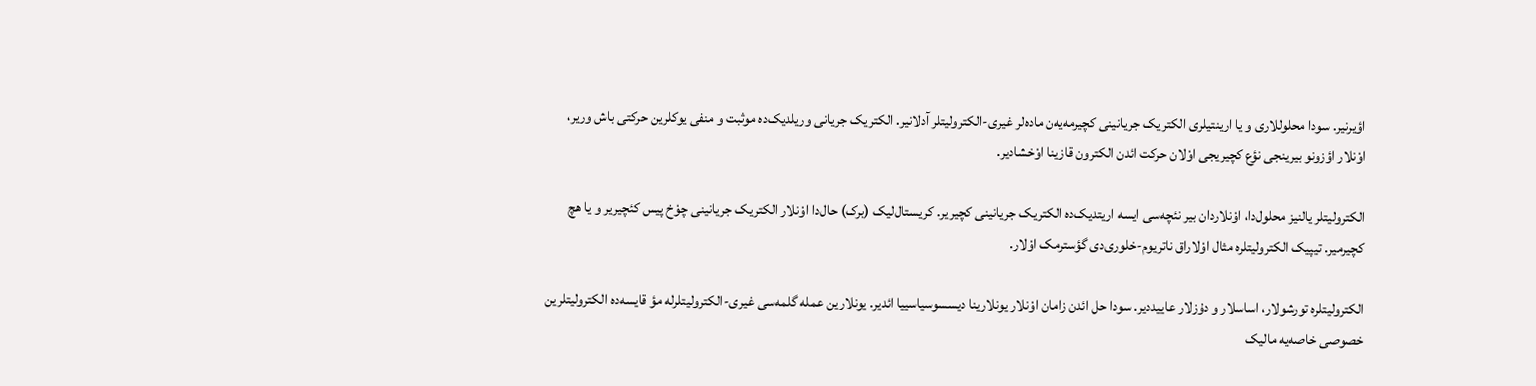اؤیرنیر. سودا محلوللاری و یا ارینتیلری الکتریک جریانینی کچیرمه‌یه‌ن ماده‌لر غیری-الکترولیتلر آدلانیر. الکتریک جریانی وریلدیک‌ده موثبت و منفی یوکلرین حرکتی باش وریر، اوْنلار اؤزونو بیرینجی نؤع کچیریجی اوْلان حرکت ائد‌ن الکترون قازینا اوْخشادیر.

الکترولیتلر یالنیز محلول‌دا، اوْنلاردان بیر نئچه‌سی ایسه اریتدیک‌ده الکتریک جریانینی کچیریر. کریستال‌لیک (برک) حال‌دا اوْنلار الکتریک جریانینی چوْخ پیس کئچیریر و یا هچ کچیرمیر. تیپیک الکترولیتلره مثال اوْلاراق ناتریوم-خلوری‌دی گؤسترمک اوْلار.

الکترولیتلره تورشولار، اساسلار و دۇزلار عاییددیر. سودا حل ائد‌ن زامان اوْنلار یونلارینا دیسسوسیاسییا ائدیر. یونلارین عمله گلمه‌سی غیری-الکترولیتلرله مؤ قایسه‌ده الکترولیتلرین خصوصی خاصه‌یه مالیک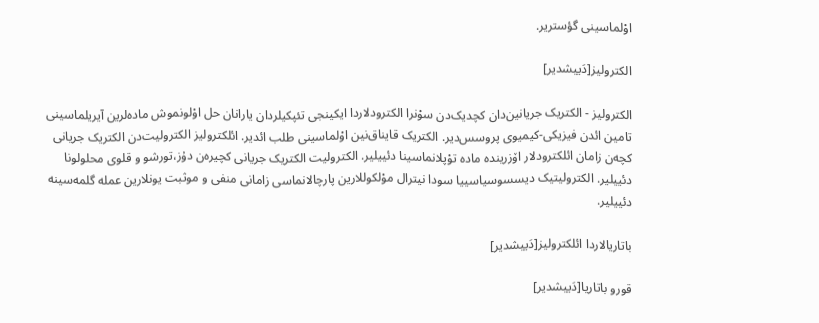اوْلماسینی گؤستریر.

الکترولیز[دَییشدیر]

الکترولیز - الکتریک جریانین‌دان کچدیک‌دن سوْنرا الکترودلاردا ایکینجی تئپکیلردان یارانان حل اوْلونموش ماده‌لرین آیریلماسینی تامین ائد‌ن فیزیکی-کیمیوی پروسس‌دیر. الکتریک قایناق‌نین اوْلماسینی طلب ائدیر. ائلکترولیز الکترولیت‌دن الکتریک جریانی کچه‌ن زامان ائلکترودلار اۆزرینده ماده توْپلانماسینا دئییلیر. الکترولیت الکتریک جریانی کچیره‌ن دۇز،تورشو و قلوی محلولونا دئییلیر. الکترولیتیک دیسسوسیاسییا سودا نیترال موْلکوللارین پارچالانماسی زامانی منفی و موثبت یونلارین عمله گلمه‌سینه دئییلیر.

باتاریالاردا ائلکترولیز[دَییشدیر]

قورو باتاریا[دَییشدیر]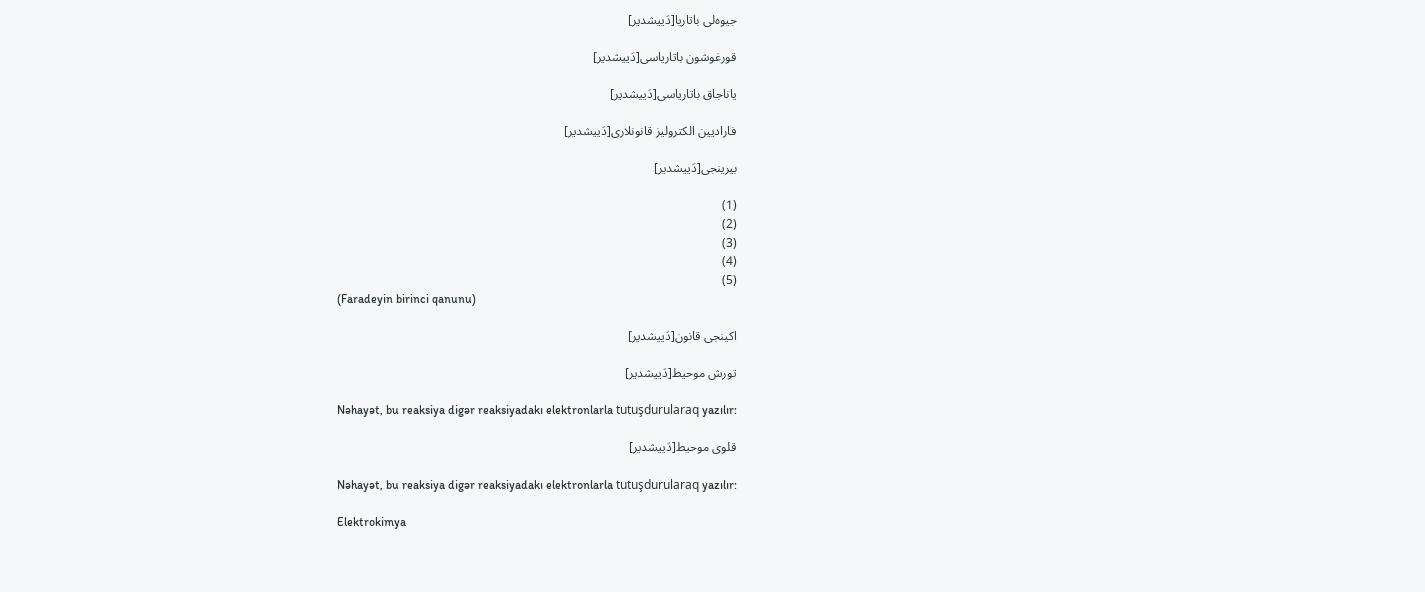جیوه‌لی باتاریا[دَییشدیر]

قورغوشون باتاریاسی[دَییشدیر]

یاناجاق باتاریاسی[دَییشدیر]

فارادیین الکترولیز قانونلاری[دَییشدیر]

بیرینجی[دَییشدیر]

(1)
(2)
(3)
(4)
(5)
(Faradeyin birinci qanunu)

اکینجی قانون[دَییشدیر]

تورش موحیط[دَییشدیر]

Nəhayət, bu reaksiya digər reaksiyadakı elektronlarla tutuşdurularaq yazılır:

قلوی موحیط[دَییشدیر]

Nəhayət, bu reaksiya digər reaksiyadakı elektronlarla tutuşdurularaq yazılır:

Elektrokimya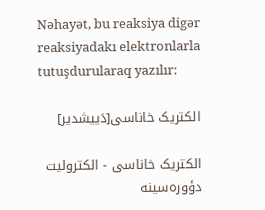Nəhayət, bu reaksiya digər reaksiyadakı elektronlarla tutuşdurularaq yazılır:

الکتریک خاناسی[دَییشدیر]

الکتریک خاناسی - الکترولیت دؤوره‌سینه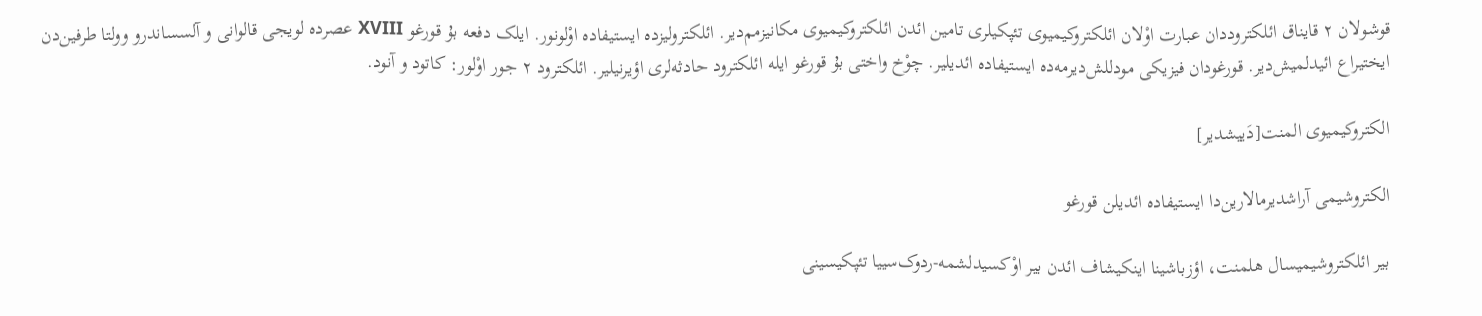قوشولان ۲ قایناق ائلکتروددان عبارت اوْلان ائلکتروکیمیوی تئپکیلری تامین ائد‌ن ائلکتروکیمیوی مکانیزمم‌دیر. ائلکترولیزده ایستیفاده اوْلونور. ایلک دفعه بۇ قورغو XVIII عصرده لویجی قالوانی و آلسساندرو وولتا طرفین‌دن ایختیراع ائیدلمیش‌دیر. قورغودان فیزیکی مودللش‌دیرمه‌ده ایستیفاده ائدیلیر. چوْخ واختی بۇ قورغو ایله ائلکترود حادثه‌لری اؤیرنیلیر. ائلکترود ۲ جور اوْلور: کاتود و آنود.

الکتروکیمیوی المنت[دَییشدیر]

الکتروشیمی آراشدیرمالارین‌دا ایستیفاده ائدیلن قورغو

بیر ائلکتروشیمیسال هلمنت، اؤزباشینا اینکیشاف ائد‌ن بیر اوْکسیدلشمه-ردوک‌سییا تئپکیسینی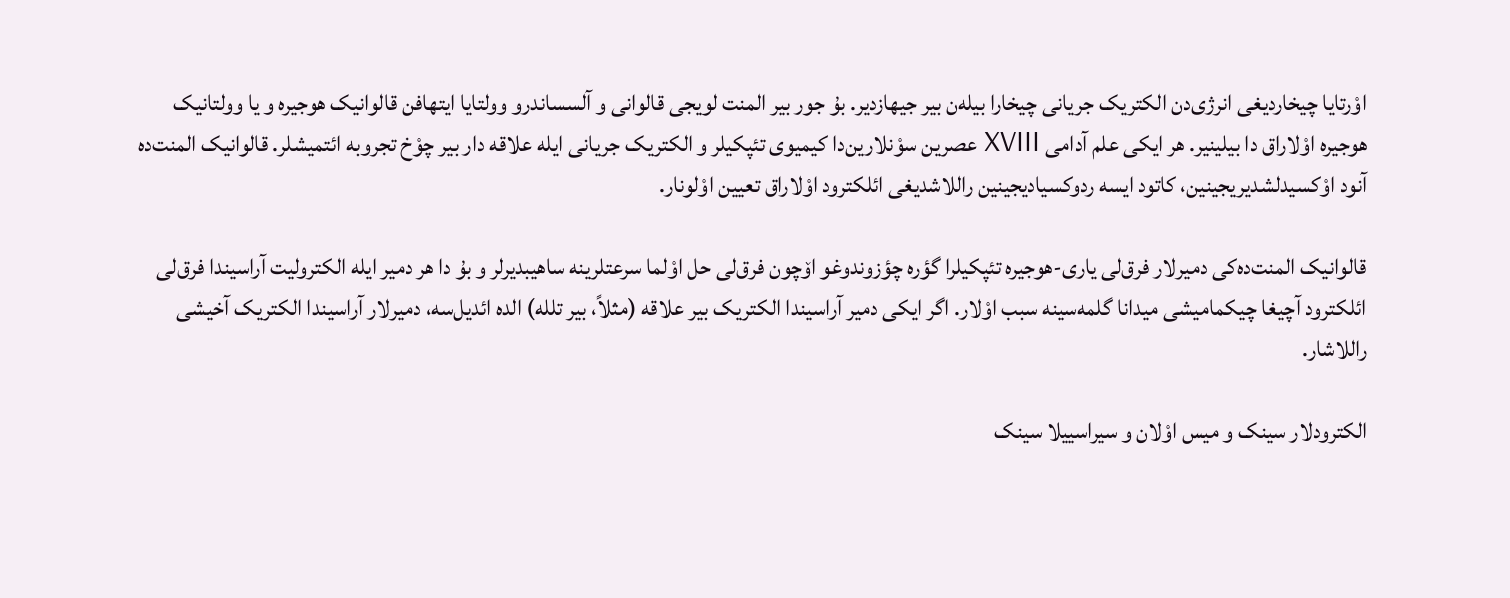اوْرتایا چیخاردیغی انرژی‌دن الکتریک جریانی چیخارا بیله‌ن بیر جیهازدیر. بۇ جور بیر المنت لویجی قالوانی و آلسساندرو وولتایا ایتهافن قالوانیک هوجیره و یا وولتانیک هوجیره اوْلاراق دا بیلینیر. هر ایکی علم آدامی XVIII عصرین سوْنلارین‌دا کیمیوی تئپکیلر و الکتریک جریانی ایله علاقه دار بیر چوْخ تجروبه ائتمیشلر. قالوانیک المنت‌ده آنود اوْکسیدلشدیریجینین، کاتود ایسه ردوکسیادیجینین راللاشدیغی ائلکترود اوْلاراق تعیین اوْلونار.

قالوانیک المنت‌ده‌کی دمیرلار فرق‌لی یاری-هوجیره تئپکیلرا گؤره چؤزوندوغو اۆچون فرق‌لی حل اوْلما سرعتلرینه ساهیبدیرلر و بۇ دا هر دمیر ایله الکترولیت آراسیندا فرق‌لی ائلکترود آچیغا چیکمامیشی میدانا گلمه‌سینه سبب اوْلار. اگر ایکی دمیر آراسیندا الکتریک بیر علاقه (مثلاً، بیر تلله) الده ائدیل‌سه، دمیرلار آراسیندا الکتریک آخیشی راللاشار.

الکترودلار سینک و میس اوْلان و سیراسییلا سینک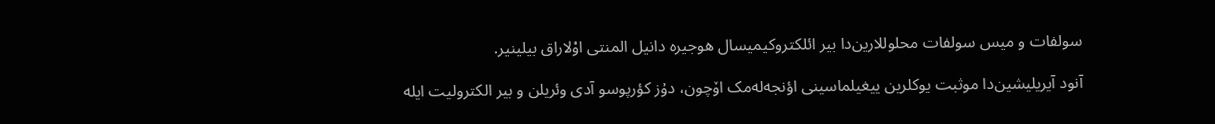سولفات و میس سولفات محلوللارین‌دا بیر ائلکتروکیمیسال هوجیره دانیل المنتی اوْلاراق بیلینیر.

آنود آیریلیشین‌دا موثبت یوکلرین ییغیلماسینی اؤنجه‌له‌مک اۆچون، دۇز کؤرپوسو آدی وئریلن و بیر الکترولیت ایله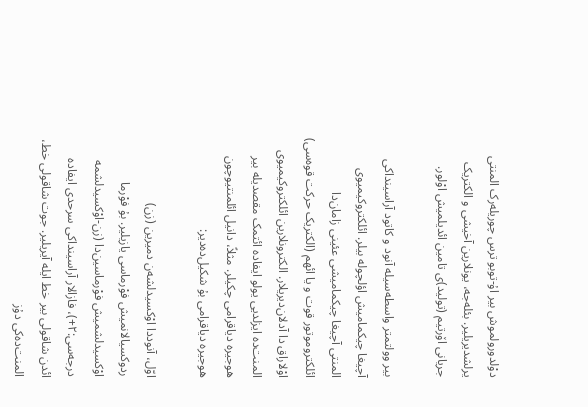دوْلدورولموش بیر اۇ-توبو ترس چوریله‌رک المنتی یرلشدیریلیر. بئله‌جه، یونلارین آخیشی و الکتریک جریانی اۆرتیم (تولید)ی تامین ائدیلمیش اوْلور.

بیر وولتمتر واسطه‌سیله آنود و کاتود آراسینداکی آچیغا چیکمامیش اؤلچوله بیلر. ائلکتروکیمیوی المنتی آچیغا چیکمامیشی عئینی زامان‌دا ائلکتروموتور قوت و یا ائهم (الکتریک حرکت قوه‌سی) اوْلاراق دا آدلان‌دیریلار. الکترونلارین ائلکتروکیمیوی المنت‌ده ایزلدیی یولو ایفاده ائتمک مقصدیله بیر هوجیره دیاقرامی چکیلر. مثلاً، دانیل ائلمنتیوچون هوجیره دیاقرامی بۇ شکیل‌ده‌دیر:

اوّل، آنوددا اوْکسیدلشه‌ن دمیرین (زن) ردوکسیالانمیش فوْرماسی یازیلیر. بۇ فوْرما اوْکسیدلشمیش فوْرماسین‌دا (زن-اوْکسیدلشمه درجه‌سی:۲+)، فازالار آراسینداکی سرحدی ایفاده ائد‌ن شاقولی بیر خط ایله آیریلیر. جوت شاقولی خط، المنت‌ده‌کی دۇز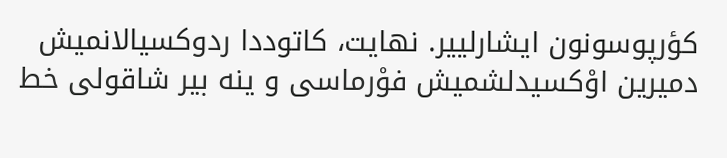کؤرپوسونون ایشارلییر. نهایت، کاتوددا ردوکسیالانمیش دمیرین اوْکسیدلشمیش فوْرماسی و ینه بیر شاقولی خط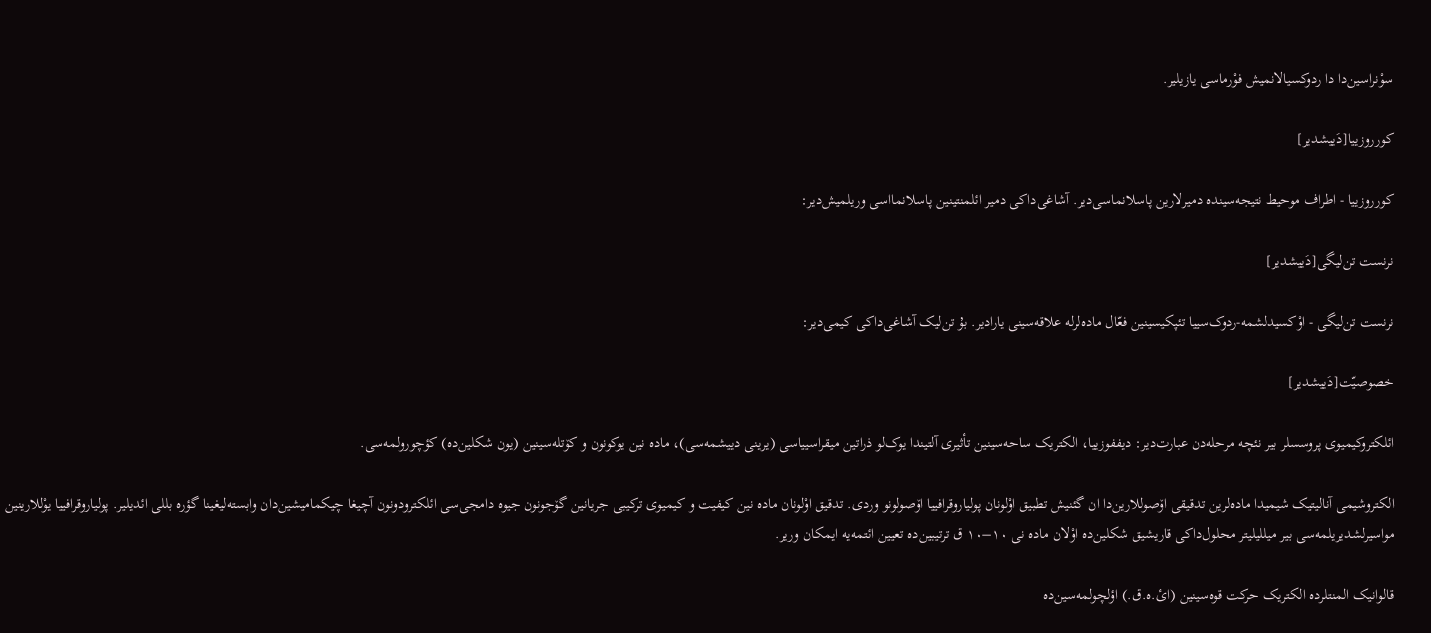سوْنراسین‌دا دا ردوکسیالانمیش فوْرماسی یازیلیر.

کورروزییا[دَییشدیر]

کورروزییا - اطراف موحیط نتیجه‌سینده دمیرلارین پاسلانماسی‌دیر. آشاغی‌داکی دمیر ائلمنتینین پاسلانمااسی وریلمیش‌دیر:

نرنست تن‌لیگی[دَییشدیر]

نرنست تن‌لیگی - اوْکسیدلشمه-ردوک‌سییا تئپکیسینین فعّال ماده‌لرله علاقه‌سینی یارادیر. بۇ تن‌لیک آشاغی‌داکی کیمی‌دیر:

خصوصیّت[دَییشدیر]

ائلکتروکیمیوی پروسسلر بیر نئچه مرحله‌دن عبارت‌دیر: دیففوزییا، الکتریک ساحه‌سینین تأثیری آلتیندا یوک‌لو ذراتین میقراسییاسی (یرینی دییشمه‌سی)، ماده نین یوکونون و کۆتله‌سینین (یون شکلین‌ده) کؤچورولمه‌سی.

الکتروشیمی آنالیتیک شیمیدا ماده‌لرین تدقیقی اۆصوللارین‌دا ان گئنیش تطبیق اوْلونان پولیاروقرافییا اۆصولونو وردی. تدقیق اوْلونان ماده نین کیفیت و کیمیوی ترکیبی جریانین گۆجونون جیوه دامجی‌سی ائلکترودونون آچیغا چیکمامیشین‌دان وابسته‌لیغینا گؤره بللی ائدیلیر. پولیاروقرافییا یوْللارینین مواسیرلشدیریلمه‌سی بیر میللیلیتر محلول‌داکی قاریشیق شکلین‌ده اوْلان ماده نی ۱۰–۱۰ ق ترتیبین‌ده تعیین ائتمه‌یه ایمکان وریر.

قالوانیک المنتلرده الکتریک حرکت قوه‌سینین (ائ.ه.ق.) اؤلچولمه‌سین‌ده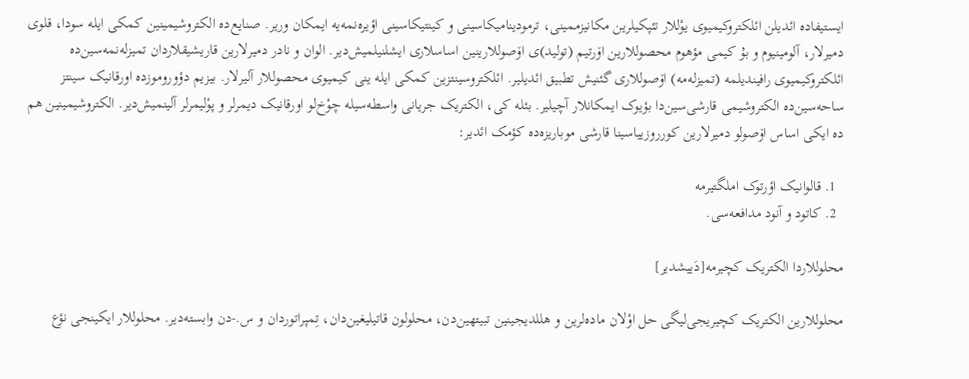ایستیفاده ائدیلن ائلکتروکیمیوی یوْللار تئپکیلرین مکانیزممینی، ترمودینامیکاسینی و کینتیکاسینی اؤیره‌نمه‌یه ایمکان وریر. صنایع‌ده الکتروشیمینین کمکی ایله سودا، قلوی دمیرلار، آلومینیوم و بۇ کیمی مؤهوم محصوللارین اۆرتیم (تولید)ی اۆصوللارینین اساسلاری ایشلنیلمیش‌دیر. الوان و نادر دمیرلارین قاریشیقلاردان تمیزله‌نمه‌سین‌ده ائلکتروکیمیوی رافیندیلمه (تمیزله‌مه) اۆصوللاری گئنیش تطبیق ائدیلیر. ائلکتروسینتزین کمکی ایله ینی کیمیوی محصوللار آلیرلار. بیزیم دؤوروموزده اورقانیک سینتز ساحه‌سین‌ده الکتروشیمی قارشی‌سین‌دا بؤیوک ایمکانلار آچیلیر. بئله کی، الکتریک جریانی واسطه‌سیله چوْخ‌لو اورقانیک دیمرلر و پوْلیمرلر آلینمیش‌دیر. الکتروشیمینین هم ده ایکی اساس اۆصولو دمیرلارین کورروزییاسینا قارشی موباریزه‌ده کؤمک ائدیر:

  1. قالوانیک اؤرتوک املگتیرمه
  2. کاتود و آنود مدافعه‌سی.

محلوللاردا الکتریک کچیرمه[دَییشدیر]

محلوللارین الکتریک کچیریجی‌لیگی حل اوْلان ماده‌لرین و هللدیجینین تبیتهین‌دن، محلولون قاتیلیغین‌دان، تِمپراتوردان و س.-دن وابسته‌دیر. محلوللار ایکینجی نؤع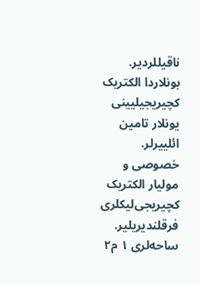ناقیللردیر. بونلاردا الکتریک کچیریجیلیینی یونلار تامین ائلییرلر. خصوصی و مولیار الکتریک کچیریجی‌لیکلری فرقلندیریلیر. ساحه‌لری ۱ م۲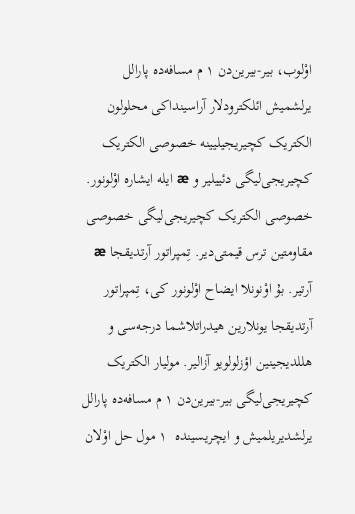اوْلوب، بیر-بیرین‌دن ۱ م مسافه‌ده پارالل یرلشمیش ائلکترودلار آراسینداکی محلولون الکتریک کچیریجیلیینه خصوصی الکتریک کچیریجی‌لیگی دئییلیر و æ ایله ایشاره اوْلونور. خصوصی الکتریک کچیریجی‌لیگی خصوصی مقاومتین ترس قیمتی‌دیر. تِمپراتور آرتدیقجا æ آرتیر. بۇ اوْنونلا ایضاح اوْلونور کی، تِمپراتور آرتدیقجا یونلارین هیدراتلاشما درجه‌سی و هللدیجینین اؤزلولویو آزالیر. مولیار الکتریک کچیریجی‌لیگی بیر-بیرین‌دن ۱ م مسافه‌ده پارالل یرلشدیریلمیش و ایچریسینده ‌ ۱ مول حل اوْلان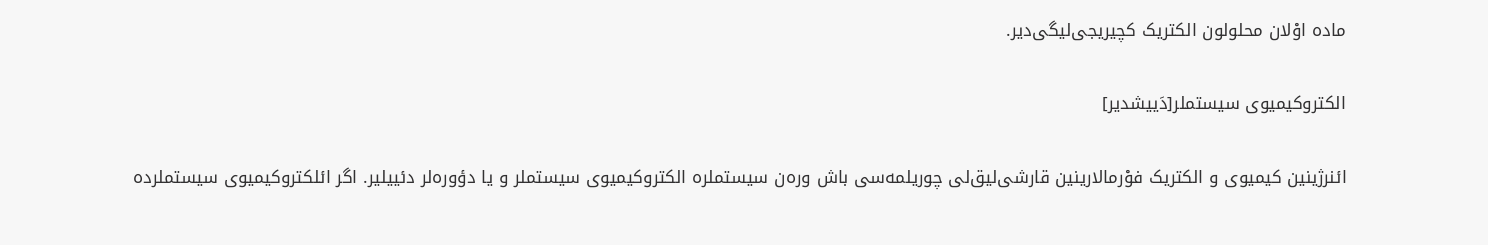ماده اوْلان محلولون الکتریک کچیریجی‌لیگی‌دیر.

الکتروکیمیوی سیستملر[دَییشدیر]

ائنرژینین کیمیوی و الکتریک فوْرمالارینین قارشی‌لیق‌لی چوریلمه‌سی باش وره‌ن سیستملره الکتروکیمیوی سیستملر و یا دؤوره‌لر دئییلیر. اگر ائلکتروکیمیوی سیستملرده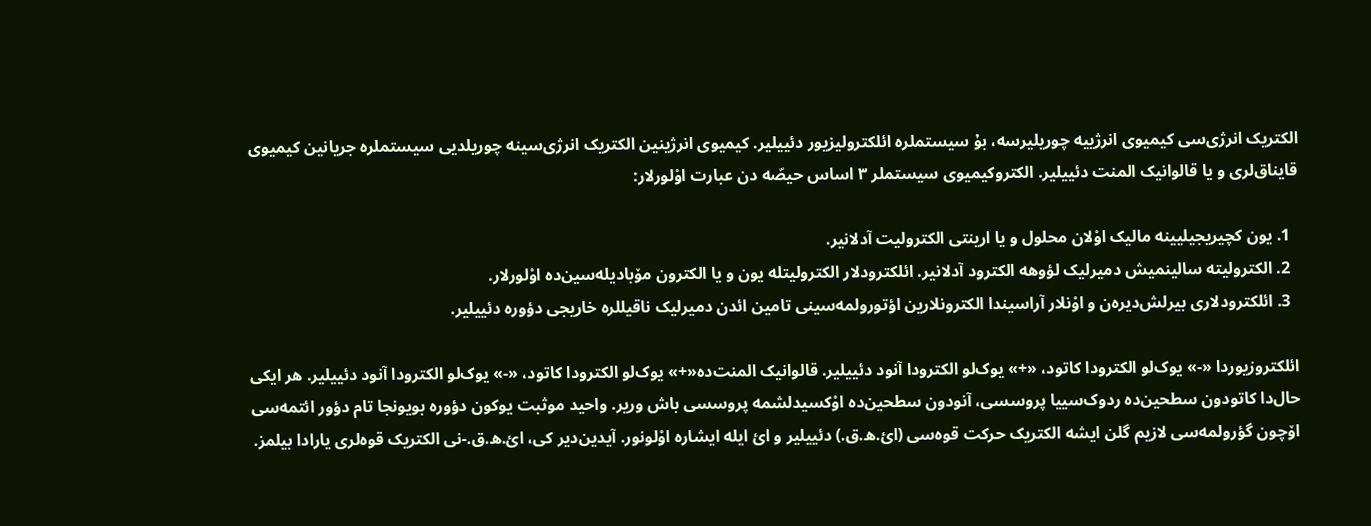الکتریک انرژی‌سی کیمیوی انرژییه چوریلیرسه، بۇ سیستملره ائلکترولیزیور دئییلیر. کیمیوی انرژینین الکتریک انرژی‌سینه چوریلدیی سیستملره جریانین کیمیوی قایناق‌لری و یا قالوانیک المنت دئییلیر. الکتروکیمیوی سیستملر ۳ اساس حیصّه ‌دن عبارت اوْلورلار:

  1. یون کچیریجیلیینه مالیک اوْلان محلول و یا ارینتی الکترولیت آدلانیر.
  2. الکترولیته سالینمیش دمیر‌لیک لؤوهه الکترود آدلانیر. ائلکترودلار الکترولیتله یون و یا الکترون مۆبادیله‌سین‌ده اوْلورلار.
  3. ائلکترودلاری بیرلش‌دیره‌ن و اوْنلار آراسیندا الکترونلارین اؤتورولمه‌سینی تامین ائد‌ن دمیر‌لیک ناقیللره خاریجی دؤوره دئییلیر.

ائلکتروزیوردا «-» یوک‌لو الکترودا کاتود، «+» یوک‌لو الکترودا آنود دئییلیر. قالوانیک المنت‌ده«+» یوک‌لو الکترودا کاتود، «-» یوک‌لو الکترودا آنود دئییلیر. هر ایکی حال‌دا کاتودون سطحین‌ده ردوک‌سییا پروسسی، آنودون سطحین‌ده اوْکسیدلشمه پروسسی باش وریر. واحید موثبت یوکون دؤوره بویونجا تام دؤور ائتمه‌سی اۆچون گؤرولمه‌سی لازیم گلن ایشه الکتریک حرکت قوه‌سی (ائ.ه.ق.) دئییلیر و ائ ایله ایشاره اوْلونور. آیدین‌دیر کی، ائ.ه.ق.-نی الکتریک قوه‌لری یارادا بیلمز.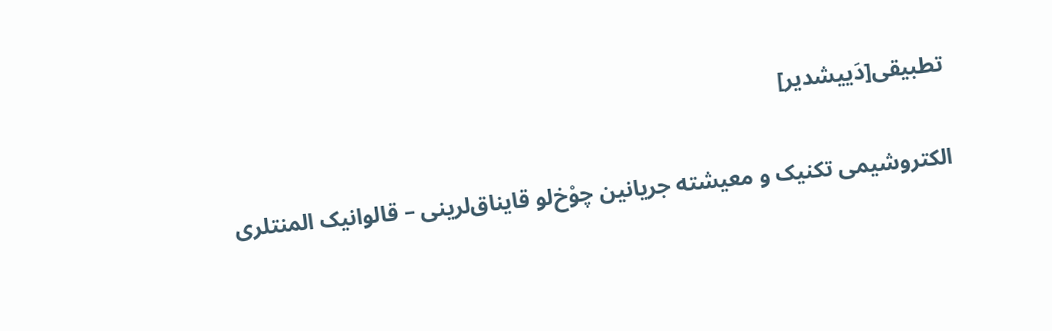تطبیقی[دَییشدیر]

الکتروشیمی تکنیک و معیشته جریانین چوْخ‌لو قایناق‌لرینی – قالوانیک المنتلری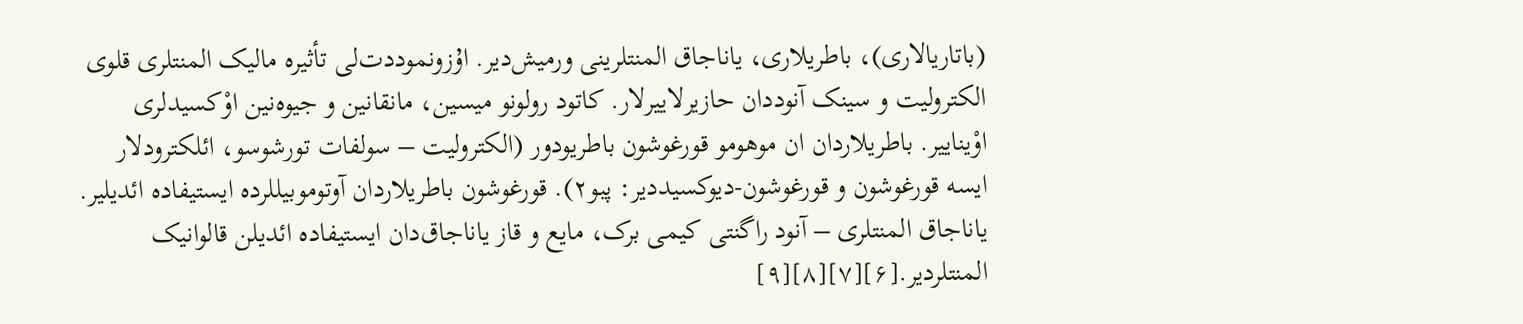(باتاریالاری)، باطریلاری، یاناجاق المنتلرینی ورمیش‌دیر. اۇزونموددت‌لی تأثیره مالیک المنتلری قلوی الکترولیت و سینک آنوددان حازیرلاییرلار. کاتود رولونو میسین، مانقانین و جیوه‌نین اوْکسیدلری اوْیناییر. باطریلاردان ان موهومو قورغوشون باطریودور (الکترولیت – سولفات تورشوسو، ائلکترودلار ایسه قورغوشون و قورغوشون-دیوکسیددیر: پبو۲). قورغوشون باطریلاردان آوتوموبیللرده ایستیفاده ائدیلیر. یاناجاق المنتلری – آنود راگنتی کیمی برک، مایع و قاز یاناجاق‌دان ایستیفاده ائدیلن قالوانیک المنتلردیر.[۶][۷][۸][۹]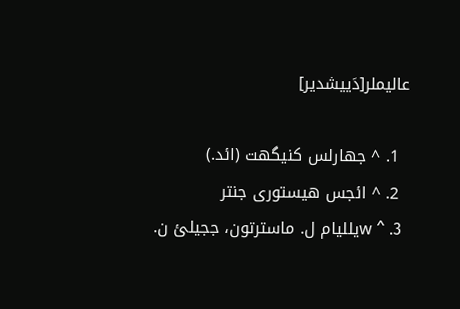عالیملر[دَییشدیر]

  1. ^ جهارلس کنیگهت (ائد.)
  2. ^ ائجس هیستوری جنتر
  3. ^ wیللیام ل. ماسترتون، ججیلئ ن.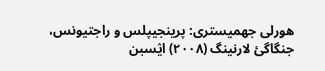هورلی جهمیستری: پرینجیپلس و راجتیونس، جنگاگئ لارنینگ (۲۰۰۸) ایٛسبن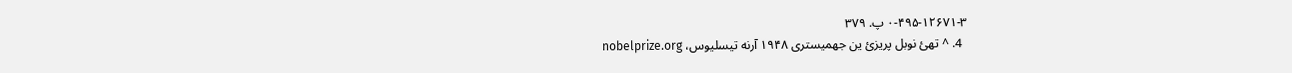۰-۴۹۵-۱۲۶۷۱-۳ پ. ۳۷۹
  4. ^ تهئ نوبل پریزئ ین جهمیستری ۱۹۴۸ آرنه تیسلیوس، nobelprize.org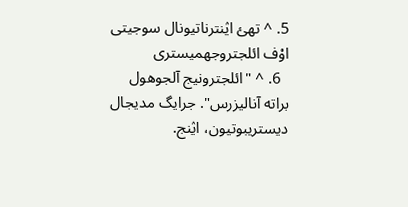5. ^ تهئ ایٛنترناتیونال سوجیتی اوْف ائلجتروجهمیستری
  6. ^ "ائلجترونیج آلجوهول براته آنالیزرس". جرایگ مدیجال دیستریبوتیون، ایٛنج.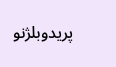پریدوبلژنو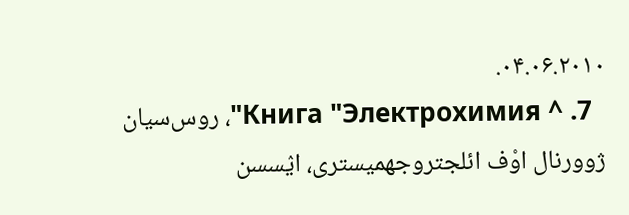۰۴.۰۶.۲۰۱۰.
  7. ^ Книга "Электрохимия"، روس‌سیان ژوورنال اوْف ائلجتروجهمیستری، ایٛسسن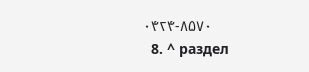۰۴۲۴-۸۵۷۰
  8. ^ раздел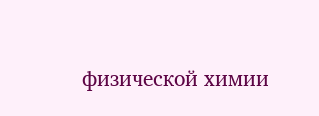физической химии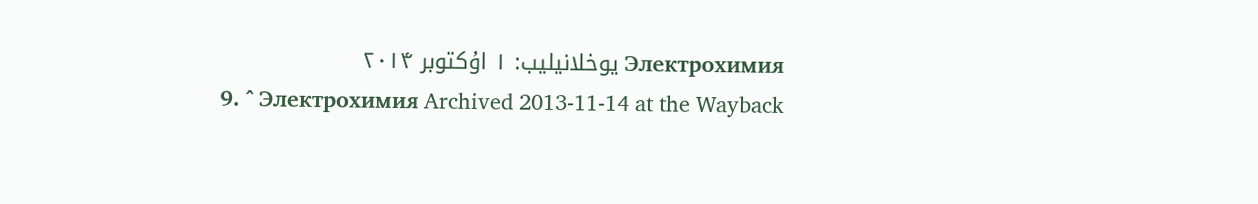Электрохимия یوخلانیلیب: ۱ اۇکتوبر ۲۰۱۴
  9. ^ Электрохимия Archived 2013-11-14 at the Wayback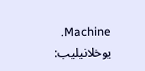Machine. یوخلانیلیب: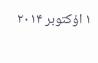۱ اۇکتوبر ۲۰۱۴